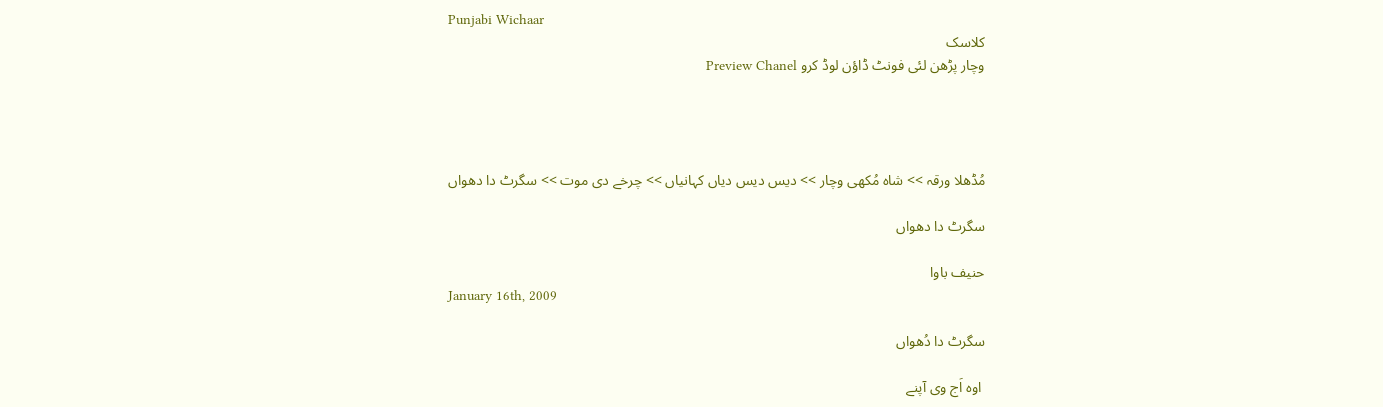Punjabi Wichaar
کلاسک
وچار پڑھن لئی فونٹ ڈاؤن لوڈ کرو Preview Chanel




مُڈھلا ورقہ >> شاہ مُکھی وچار >> دیس دیس دیاں کہانیاں >> چرخے دی موت >> سگرٹ دا دھواں

سگرٹ دا دھواں

حنیف باوا
January 16th, 2009

سگرٹ دا دُھواں

 اوہ اَج وی آپنے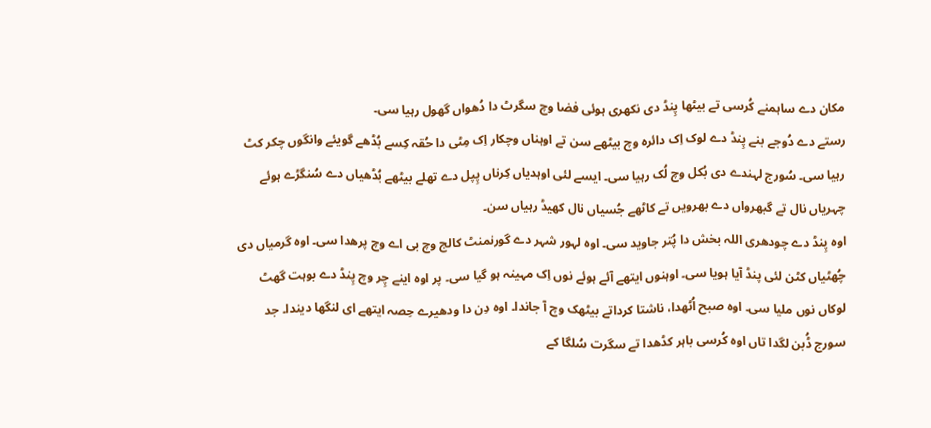مکان دے ساہمنے کُرسی تے بیٹھا پِنڈ دی نکھری ہوئی فضا وچ سگرٹ دا دُھواں گھول رہیا سی۔
رستے دے دُوجے بنے پِنڈ دے لوک اِک دائرہ وچ بیٹھے سن تے اوہناں وچکار اِک مِٹی دا حُقہ کِسے بُڈھے گویئے وانگوں چکر کٹ رہیا سی۔ سُورج لہندے دی بُکل وچ لُک رہیا سی۔ ایسے لئی اوہدیاں کِرناں پِپل دے تھلے بیٹھے بُڈھیاں دے سُنگڑے ہوئے چہریاں نال تے گبھرواں دے بھرویں تے کاٹھے جُسیاں نال کھیڈ رہیاں سن۔
اوہ پِنڈ دے چودھری اللہ بخش دا پُتر جاوید سی۔ اوہ لہور شہر دے گورنمنٹ کالج وچ بی اے وچ پرھدا سی۔ اوہ گرمیاں دی چُھٹیاں کٹن لئی پنڈ آیا ہویا سی۔ اوہنوں ایتھے آئے ہوئے نوں اِک مہینہ ہو گیا سی۔ پر اوہ اینے چِر وچ پِنڈ دے بوہت گھٹ لوکاں نوں ملیا سی۔ اوہ صبح اُٹھدا، ناشتا کرداتے بیٹھک وچ آ جاندا۔ اوہ دِن دا ودھیرے حِصہ ایتھے ای لنگھا دیندا۔ جد سورج ڈُبن لگدا تاں اوہ کُرسی باہر کڈھدا تے سگرت سُلگا کے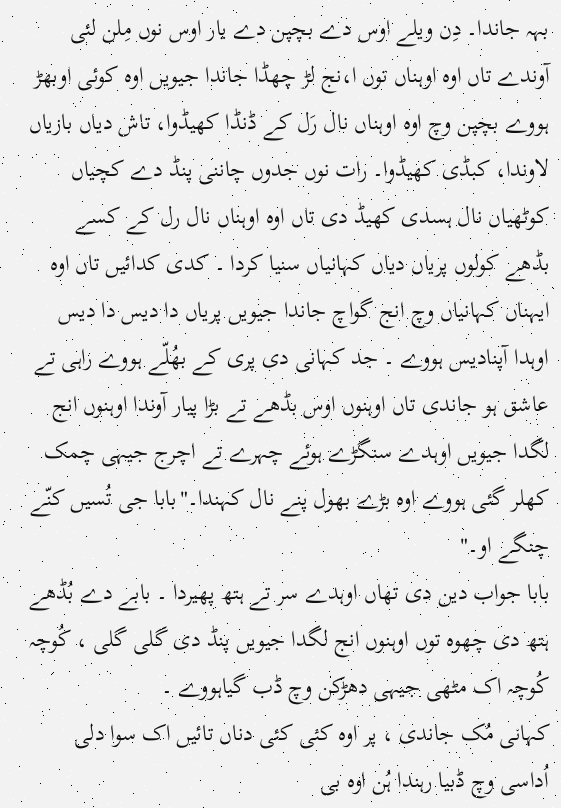بہہ جاندا۔ دِن ویلے اوس دے بچپن دے یار اوس نوں مِلن لئی آوندے تاں اوہ اوہناں توں ا،نج لڑ چھڈا جاندا جیویں اوہ کوئی اوبھڑ ہووے بچپن وچ اوہ اوہناں نال رَل کے ڈنڈا کھیڈوا، تاش دیاں بازیاں لاوندا، کبڈی کھیڈوا۔ رات نوں جدوں چاننی پنڈ دے کچیاں کوٹھیاں نال ہسدی کھیڈ دی تاں اوہ اوہناں نال رل کے کسے بڈھے کولوں پریاں دیاں کہانیاں سنیا کردا ۔ کدی کدائیں تاں اوہ ایہناں کہانیاں وچ انج گواچ جاندا جیویں پریاں دا دیس دا دیس اوہدا آپنادیس ہووے ۔ جد کہانی دی پری کے بھُلّے ہووے راہی تے عاشق ہو جاندی تاں اوہنوں اوس بڈھے تے بڑا پیار آوندا اوہنوں انج لگدا جیویں اوہدے سنگڑے ہوئے چہرے تے اچرج جیہی چمک کھلر گئی ہووے اوہ بڑے بھول پنے نال کہندا۔"بابا جی تُسیں کنّے چنگے او۔"
بابا جواب دین دی تھاں اوہدے سر تے ہتھ پھیردا ۔ بابے دے بُڈھے ہتھ دی چھوہ توں اوہنوں انج لگدا جیویں پنڈ دی گلی گلی ، کُوچہ کُوچہ اک مٹھی جیہی دھڑکن وچ ڈب گیاہووے ۔
کہانی مُک جاندی ، پر اوہ کئی کئی دناں تائیں اک سوا دلی اُداسی وچ ڈبیا رہندا ہُن اوہ بی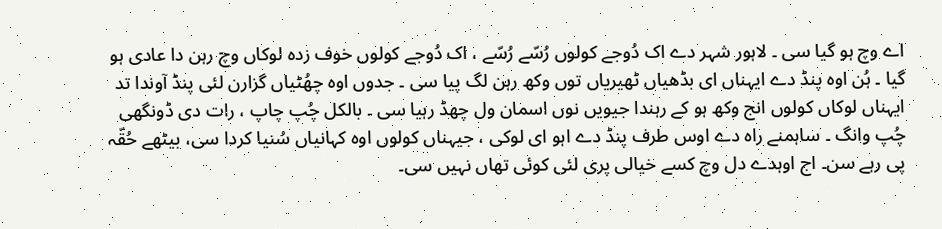اے وچ ہو گیا سی ۔ لاہور شہر دے اک دُوجے کولوں رُسّے رُسّے ، اک دُوجے کولوں خوف زدہ لوکاں وچ رہن دا عادی ہو گیا ۔ ہُن اوہ پنڈ دے ایہناں ای بڈھیاں ٹھیریاں توں وکھ رہن لگ پیا سی ۔ جدوں اوہ چھُٹیاں گزارن لئی پنڈ آوندا تد ایہناں لوکاں کولوں انج وکھ ہو کے رہندا جیویں نوں اسمان ول چھڈ رہیا سی ۔ بالکل چُپ چاپ ، رات دی ڈونگھی چُپ وانگ ۔ ساہمنے راہ دے اوس طرف پنڈ دے اہو ای لوکی ، جیہناں کولوں اوہ کہانیاں سُنیا کردا سی، بیٹھے حُقّہ پی رہے سن۔ اج اوہدے دل وچ کسے خیالی پری لئی کوئی تھاں نہیں سی۔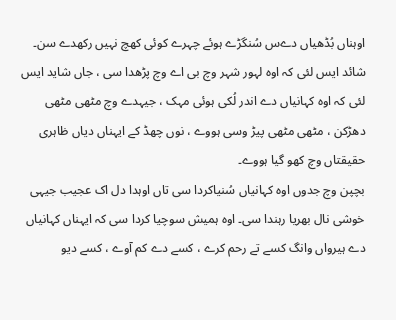اوہناں بُڈھیاں دےس سُنگڑے ہوئے چہرے کوئی کھچ نہیں رکھدے سن۔ شائد ایس لئی کہ اوہ لہور شہر وچ بی اے وچ پڑھدا سی ، جاں شاید ایس لئی کہ اوہ کہانیاں دے اندر لُکی ہوئی مہک ، جیہدے وچ مٹھی مٹھی دھڑکن ، مٹھی مٹھی پیڑ وسی ہووے ، نوں چھڈ کے ایہناں دیاں ظاہری حقیقتاں وچ کھو گیا ہووے۔
بچپن وچ جدوں اوہ کہانیاں سُنیاکردا سی تاں اوہدا دل اک عجیب جیہی خوشی نال بھریا رہندا سی۔ اوہ ہمیش سوچیا کردا سی کہ ایہناں کہانیاں دے ہیرواں وانگ کسے تے رحم کرے ، کسے دے کم آوے ، کسے دیو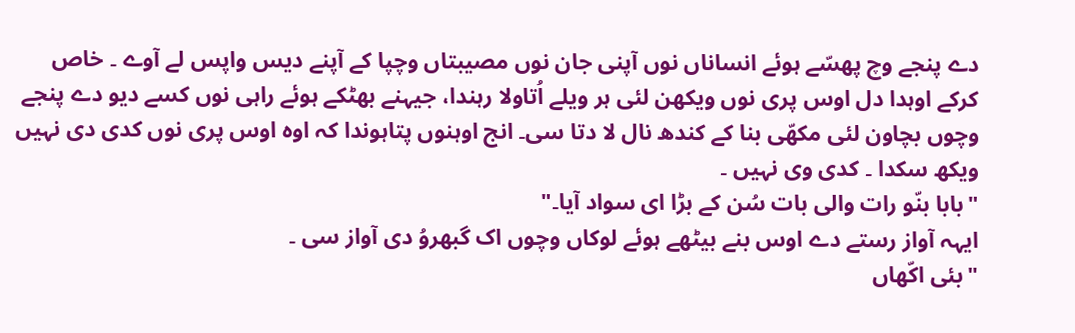دے پنجے وچ پھسّے ہوئے انساناں نوں آپنی جان نوں مصیبتاں وچپا کے آپنے دیس واپس لے آوے ۔ خاص کرکے اوہدا دل اوس پری نوں ویکھن لئی ہر ویلے اُتاولا رہندا، جیہنے بھٹکے ہوئے راہی نوں کسے دیو دے پنجے وچوں بچاون لئی مکھّی بنا کے کندھ نال لا دتا سی۔ انج اوہنوں پتاہوندا کہ اوہ اوس پری نوں کدی دی نہیں ویکھ سکدا ۔ کدی وی نہیں ۔
"بابا بنّو رات والی بات سُن کے بڑا ای سواد آیا۔"
ایہہ آواز رستے دے اوس بنے بیٹھے ہوئے لوکاں وچوں اک گبھروُ دی آواز سی ۔
"بئی اکّھاں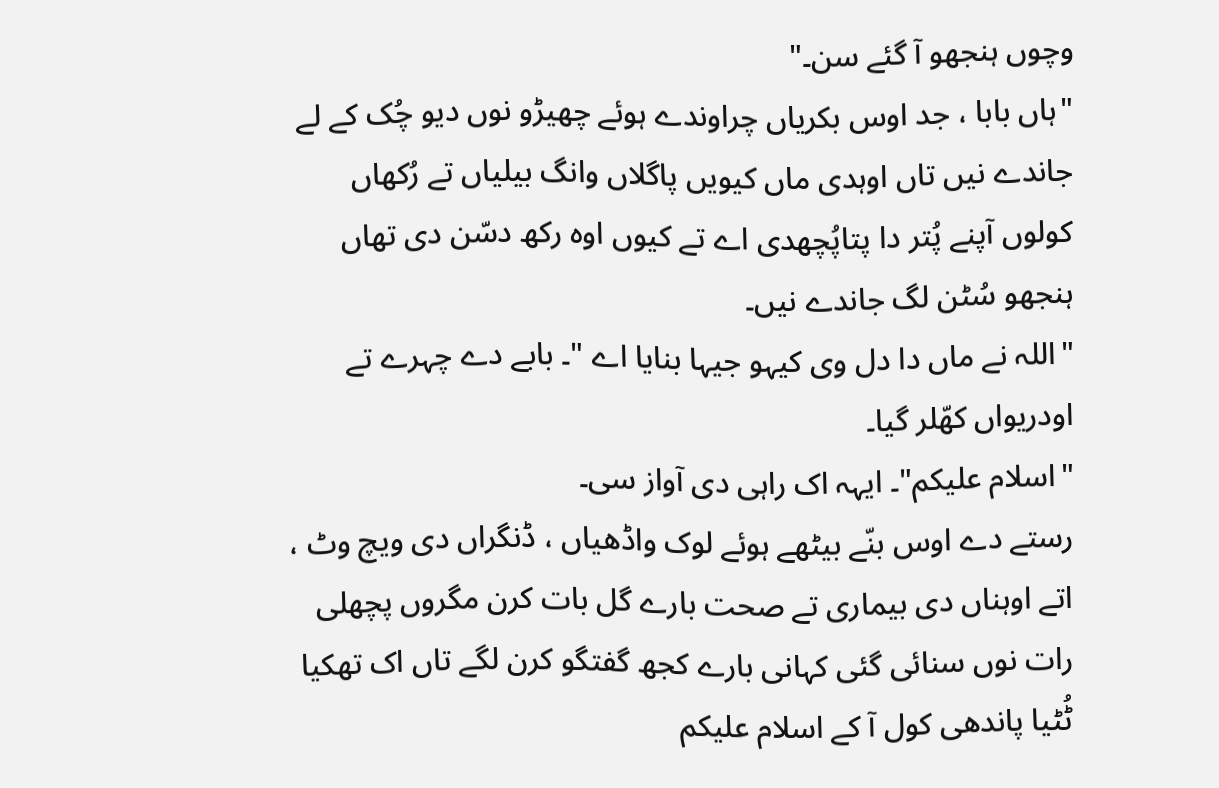وچوں ہنجھو آ گئے سن۔"
"ہاں بابا ، جد اوس بکریاں چراوندے ہوئے چھیڑو نوں دیو چُک کے لے جاندے نیں تاں اوہدی ماں کیویں پاگلاں وانگ بیلیاں تے رُکھاں کولوں آپنے پُتر دا پتاپُچھدی اے تے کیوں اوہ رکھ دسّن دی تھاں ہنجھو سُٹن لگ جاندے نیں۔
"اللہ نے ماں دا دل وی کیہو جیہا بنایا اے "۔ بابے دے چہرے تے اودریواں کھّلر گیا۔
"اسلام علیکم"۔ ایہہ اک راہی دی آواز سی۔
رستے دے اوس بنّے بیٹھے ہوئے لوک واڈھیاں ، ڈنگراں دی ویچ وٹ ، اتے اوہناں دی بیماری تے صحت بارے گل بات کرن مگروں پچھلی رات نوں سنائی گئی کہانی بارے کجھ گفتگو کرن لگے تاں اک تھکیا ٹُٹیا پاندھی کول آ کے اسلام علیکم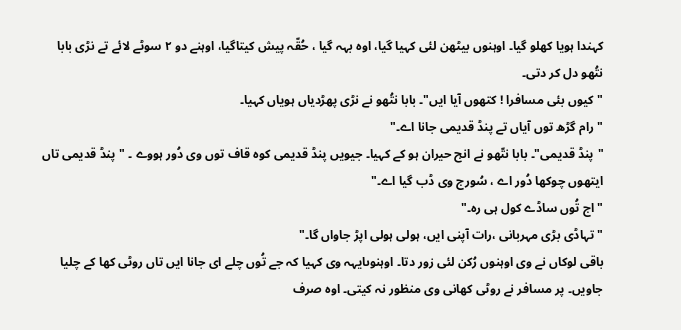کہندا ہویا کھلو گیا۔ اوہنوں بیٹھن لئی کہیا گیا، اوہ بہہ گیا ، حُقّہ پیش کیتاگیا، اوہنے دو ٢ سوٹے لائے تے نڑی بابا نتُھو دل کر دتی۔
"کیوں بئی مسافرا ! کتھوں آیا ایں"۔ بابا نتُھو نے نڑی پھڑدیاں ہویاں کہیا۔
"رام گڑھ توں آیاں تے پنڈ قدیمی جانا اے۔"
"پنڈ قدیمی"۔ بابا نتّھو نے انج حیران ہو کے کہیا۔ جیویں پنڈ قدیمی کوہ قاف توں وی دُور ہووے ۔ "پنڈ قدیمی تاں ایتھوں چوکھا دُور اے ، سُورج وی ڈب گیا اے۔"
"اج تُوں ساڈے کول ہی رہ۔"
"تہاڈی بڑی مہربانی ،رات آپنی ایں، ہولی ہولی اپڑ جاواں گا۔"
باقی لوکاں نے وی اوہنوں رُکن لئی زور دتا۔ اوہنوںایہہ وی کہیا کہ جے تُوں چلے ای جانا ایں تاں روٹی کھا کے چلیا جاویں۔ پر مسافر نے روٹی کھانی وی منظور نہ کیتی۔ اوہ صرف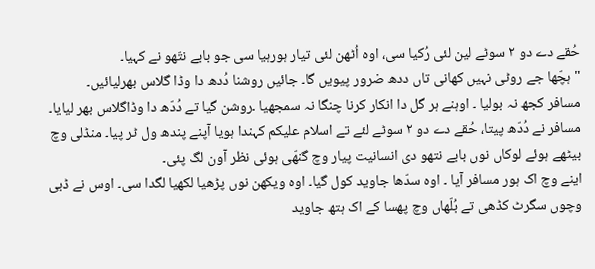حُقے دے دو ٢ سوٹے لین لئی رُکیا سی، اوہ اُٹھن لئی تیار ہورہیا سی جو بابے نتّھو نے کہیا۔
"ہچّھا جے روٹی نہیں کھانی تاں ددھ ضرور پیویں گا۔ جائیں روشنا دُدھ دا وڈا گلاس بھرلیائیں۔
مسافر کجھ نہ بولیا ۔ اوہنے ہر گل دا انکار کرنا چنگا نہ سمجھیا ۔روشن گیا تے دُدّھ دا وڈاگلاس بھر لیایا۔ مسافر نے دُدّھ پیتا، حُقے دے دو ٢ سوٹے لئے تے اسلام علیکم کہندا ہویا آپنے پندھ ول ٹر پیا۔ منڈلی وچ بیٹھے ہوئے لوکاں نوں بابے نتھو دی انسانیت پیار وچ گنھّی ہوئی نظر آون لگ پئی۔
اینے وچ اک ہور مسافر آیا ۔ اوہ سدّھا جاوید کول گیا۔ اوہ ویکھن نوں پڑھیا لکھیا لگدا سی۔ اوس نے ڈبی وچوں سگرٹ کڈھی تے بُلّھاں وچ پھسا کے اک ہتھ جاوید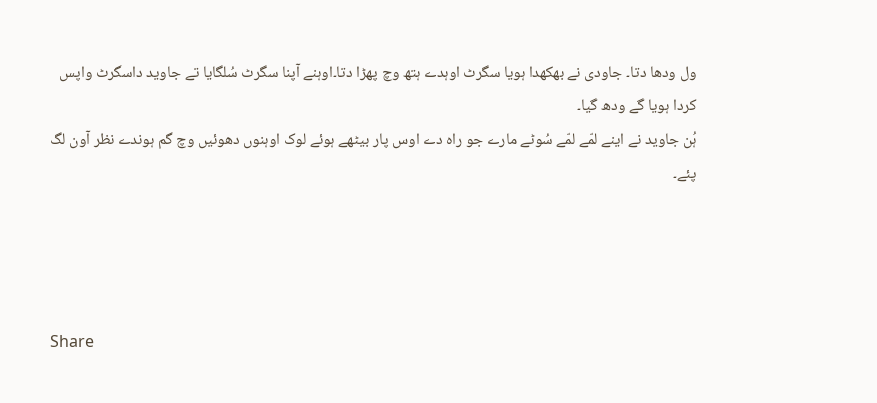ول ودھا دتا۔ جاودی نے بھکھدا ہویا سگرٹ اوہدے ہتھ وچ پھڑا دتا۔اوہنے آپنا سگرٹ سُلگایا تے جاوید داسگرٹ واپس کردا ہویا گے ودھ گیا۔
ہُن جاوید نے اینے لمّے لمّے سُوٹے مارے جو راہ دے اوس پار بیٹھے ہوئے لوک اوہنوں دھوئیں وچ گم ہوندے نظر آون لگ پئے۔




Share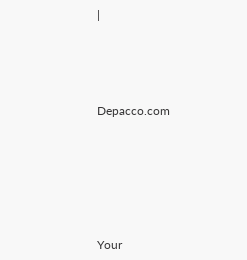|




Depacco.com






Your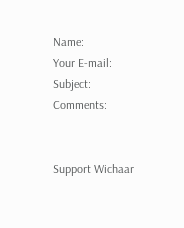Name:
Your E-mail:
Subject:
Comments:


Support Wichaar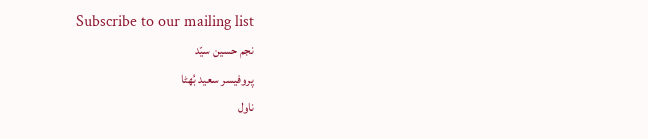Subscribe to our mailing list
نجم حسین سیّد
پروفیسر سعید بُھٹا
ناول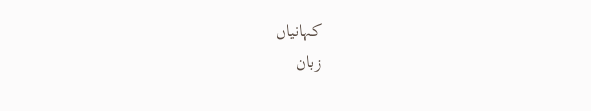کہانیاں
زبان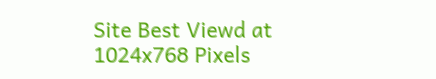Site Best Viewd at 1024x768 Pixels